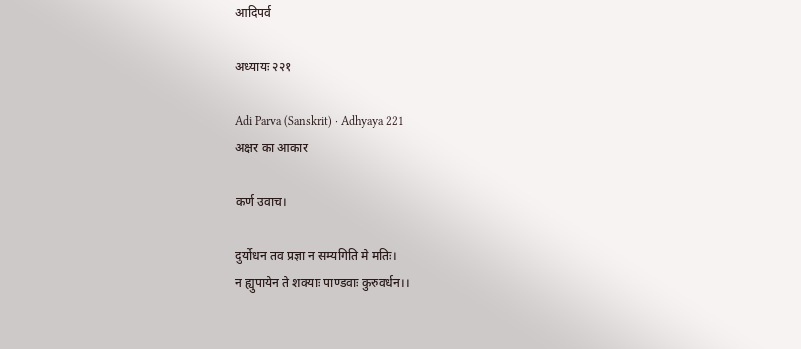आदिपर्व

अध्यायः २२१

Adi Parva (Sanskrit) · Adhyaya 221
अक्षर का आकार

कर्ण उवाच।

दुर्योधन तव प्रज्ञा न सम्यगिति मे मतिः।
न ह्युपायेन ते शक्याः पाण्डवाः कुरुवर्धन।।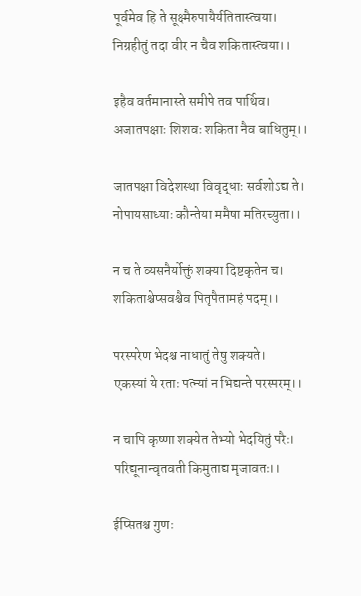पूर्वमेव हि ते सूक्ष्मैरुपायैर्यतितास्त्वया।
निग्रहीतुं तदा वीर न चैव शकितास्त्वया।।

इहैव वर्तमानास्ते समीपे तव पार्थिव।
अजातपक्षाः शिशवः शकिता नैव बाधितुम्।।

जातपक्षा विदेशस्था विवृद्धाः सर्वशोऽद्य ते।
नोपायसाध्याः कौन्तेया ममैषा मतिरच्युता।।

न च ते व्यसनैर्योक्तुं शक्या दिष्टकृतेन च।
शकिताश्चेप्सवश्चैव पितृपैतामहं पदम्।।

परस्परेण भेदश्च नाधातुं तेषु शक्यते।
एकस्यां ये रताः पत्न्यां न भिद्यन्ते परस्परम्।।

न चापि कृष्णा शक्येत तेभ्यो भेदयितुं परैः।
परिद्यूनान्वृतवती किमुताद्य मृजावतः।।

ईप्सितश्च गुणः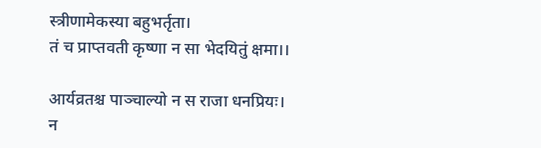स्त्रीणामेकस्या बहुभर्तृता।
तं च प्राप्तवती कृष्णा न सा भेदयितुं क्षमा।।

आर्यव्रतश्च पाञ्चाल्यो न स राजा धनप्रियः।
न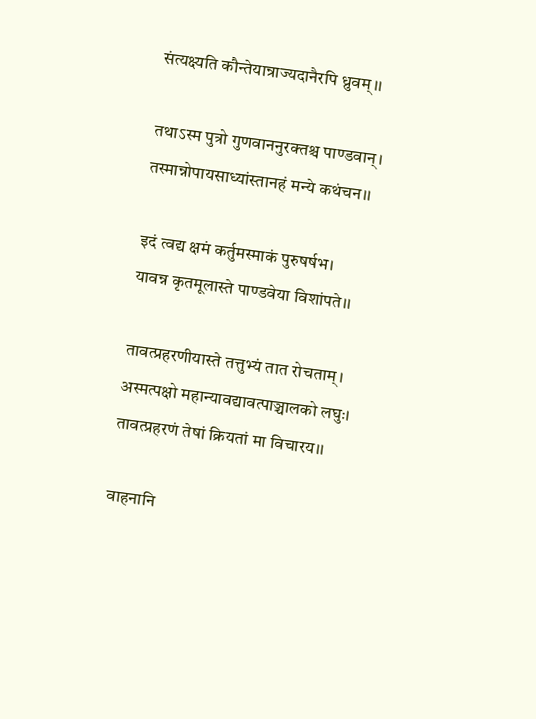संत्यक्ष्यति कौन्तेयान्राज्यदानैरपि ध्रुवम्।।

तथाऽस्म पुत्रो गुणवाननुरक्तश्च पाण्डवान्।
तस्मान्नोपायसाध्यांस्तानहं मन्ये कथंचन।।

इदं त्वद्य क्षमं कर्तुमस्माकं पुरुषर्षभ।
यावन्न कृतमूलास्ते पाण्डवेया विशांपते।।

तावत्प्रहरणीयास्ते तत्तुभ्यं तात रोचताम्।
अस्मत्पक्षो महान्यावद्यावत्पाञ्चालको लघुः।
तावत्प्रहरणं तेषां क्रियतां मा विचारय।।

वाहनानि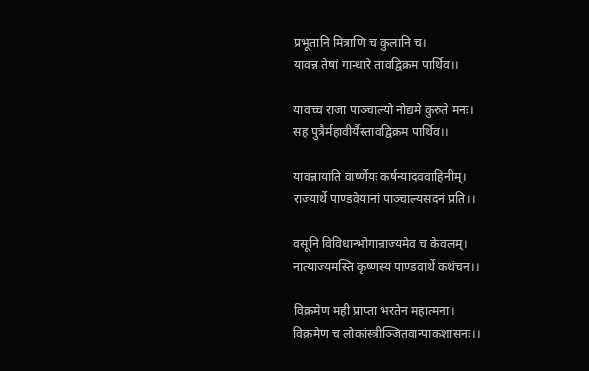प्रभूतानि मित्राणि च कुलानि च।
यावन्न तेषां गान्धारे तावद्विक्रम पार्थिव।।

यावच्च राजा पाञ्चाल्यो नोद्यमे कुरुते मनः।
सह पुत्रैर्महावीर्यैस्तावद्विक्रम पार्थिव।।

यावन्नायाति वार्ष्णेयः कर्षन्यादववाहिनीम्।
राज्यार्थे पाण्डवेयानां पाञ्चाल्यसदनं प्रति।।

वसूनि विविधान्भोगान्राज्यमेव च केवलम्।
नात्याज्यमस्ति कृष्णस्य पाण्डवार्थे कथंचन।।

विक्रमेण मही प्राप्ता भरतेन महात्मना।
विक्रमेण च लोकांस्त्रीञ्जितवान्पाकशासनः।।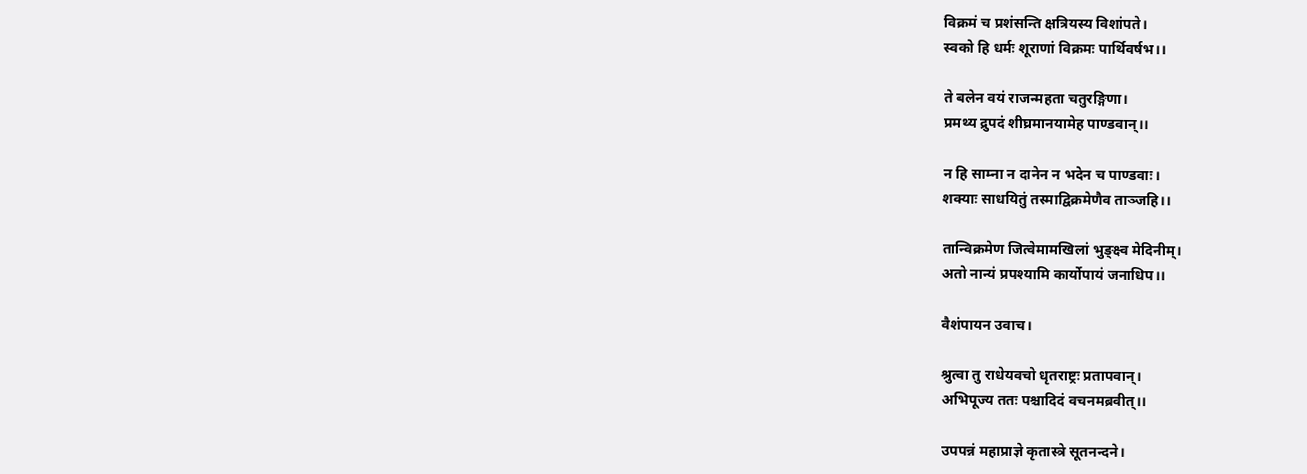विक्रमं च प्रशंसन्ति क्षत्रियस्य विशांपते।
स्वको हि धर्मः शूराणां विक्रमः पार्थिवर्षभ।।

ते बलेन वयं राजन्महता चतुरङ्गिणा।
प्रमथ्य द्रुपदं शीघ्रमानयामेह पाण्डवान्।।

न हि साम्ना न दानेन न भदेन च पाण्डवाः।
शक्याः साधयितुं तस्माद्विक्रमेणैव ताञ्जहि।।

तान्विक्रमेण जित्वेमामखिलां भुङ्क्ष्व मेदिनीम्।
अतो नान्यं प्रपश्यामि कार्योपायं जनाधिप।।

वैशंपायन उवाच।

श्रुत्वा तु राधेयवचो धृतराष्ट्रः प्रतापवान्।
अभिपूज्य ततः पश्चादिदं वचनमब्रवीत्।।

उपपन्नं महाप्राज्ञे कृतास्त्रे सूतनन्दने।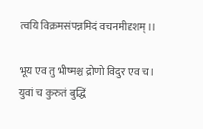त्वयि विक्रमसंपन्नमिदं वचनमीदृशम्।।

भूय एव तु भीष्मश्च द्रोणो विदुर एव च।
युवां च कुरुतं बुद्धिं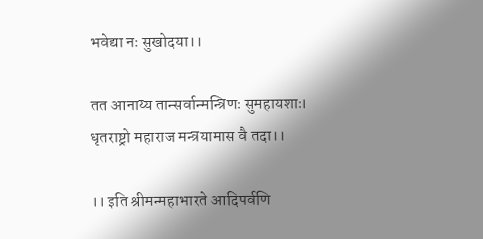भवेद्या नः सुखोदया।।

तत आनाय्य तान्सर्वान्मन्त्रिणः सुमहायशाः।
धृतराष्ट्रो महाराज मन्त्रयामास वै तदा।।

।। इति श्रीमन्महाभारते आदिपर्वणि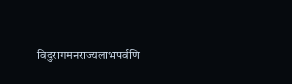विदुरागमनराज्यलाभपर्वणि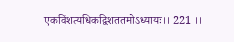एकविंशत्यधिकद्विशततमोऽध्यायः।। 221 ।।